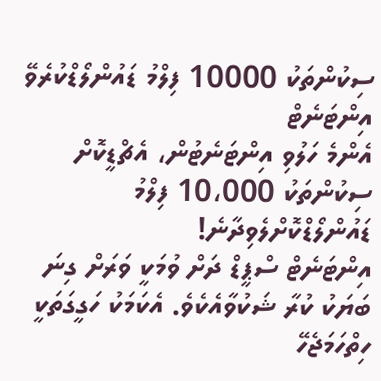ސިކުންތަކު 10000 ފިލްމު ޑައުންލޯޑްކުރެވޭ އިންޓަނެޓް
އެންމެ ހަލުވި އިންޓަނެޓުން، އެޗްޑީކޮށް ސިކުންތަކު 10،000 ފިލްމު ޑައުންލޯޑްކޮށްލެވިދާނެ!
އިންޓަނެޓް ސްޕީޑް ދަށް ވުމަކީ ވަރަށް ގިނަ ބަޔަކު ކުރާ ޝަކުވާއެކެވެ. އެކަމަކު ހަގީގަތަކީ ހިތްހަމަޖެހޭ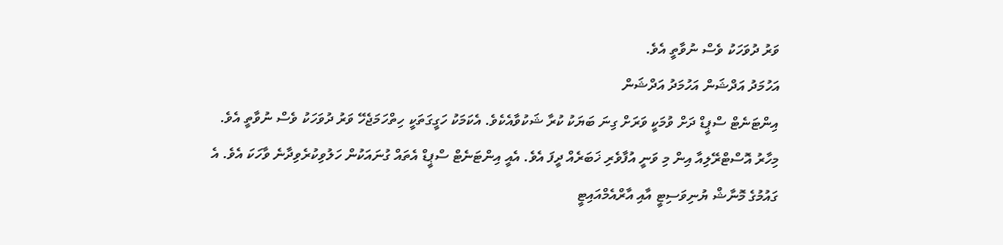ވަރު ދުވަހަކު ވެސް ނުވާތީ އެވެ.
އަހުމަދު އަދްޝަން އަހުމަދު އަދްޝަން
އިންޓަނެޓް ސްޕީޑް ދަށް ވުމަކީ ވަރަށް ގިނަ ބަޔަކު ކުރާ ޝަކުވާއެކެވެ. އެކަމަކު ހަގީގަތަކީ ހިތްހަމަޖެހޭ ވަރު ދުވަހަކު ވެސް ނުވާތީ އެވެ.
މިހާރު އޮސްޓްރޭލިއާ އިން މި ވަނީ އުފާވެރި ޚަބަރެއް ދީފަ އެވެ. އެއީ އިންޓަނެޓް ސްޕީޑް އެތައް ގުނައަކުން ހަލުވިކުރެވިދާނެ ވާހަކަ އެވެ. އެ ގައުމުގެ މޮނާޝް ޔުނިވަސިޓީ އާއި އާރްއެމްއައިޓީ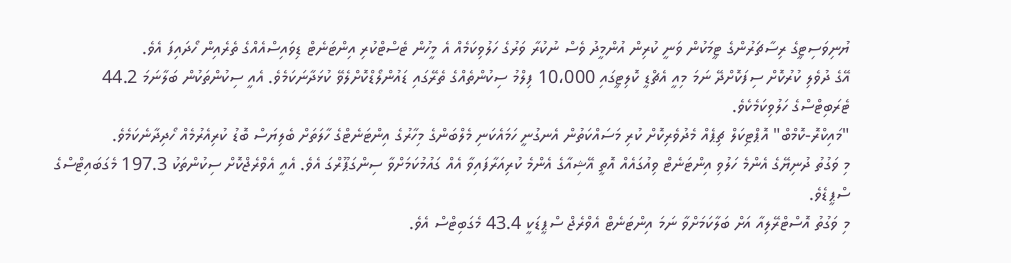ޔުނިވަސިޓީގެ ރިސާޗަރުންގެ ޓީމަކުން ވަނީ ކުރިން އުންމީދު ވެސް ނުކުރާ ވަރުގެ ހަލުވިކަމެއް އެ މީހުން ޓެސްޓްކުރި އިންޓަނެޓް ޑިވައިސްއެއްގެ ތެރެއިން ހޯދައިފަ އެވެ.
އޭގެ ދުވެލި ކުރުކޮށް ސިފަކޮށްދޭ ނަމަ މިއީ އެޗްޑީ ކޮލިޓީގައި 10،000 ފިލްމު ސިކުންތެއްގެ ތެރޭގައި ޑައުންލޯޑްކޮށްލެވޭ ކުޅަދާނަކަމެވެ. އެއީ ސިކުންތަކުން ބަލާނަމަ 44.2 ޓެރަބިޓްސްގެ ހަލުވިކަމެކެވެ.
"މައިކްރޮ-ކޮމްބް" އޮޕްޓިކަލް ޗިޕެއް މެދުވެރިކޮށް ކުރި މަސައްކަތުން އެނގުނީ ހަމައެކަނި މެލްބަންގެ މިހާރުގެ އިންޓަނެޓްގެ ހާލަތަށް ބެލިޔަސް ބޮޑު ކުރިއެރުމެއް ހޯދިދާނެކަމެވެ.
މި ވަގުތު ދުނިޔޭގެ އެންމެ ހަލުވި އިންޓަނެޓް ވިއުގައެއް އޮތީ އޭޝިއާގެ އެންމެ ކުރިއަރާފައިވާ އެއް ގައުމުކަމަށްވާ ސިންގަޕޫރްގަ އެވެ. އެއީ އެވްރެޖްކޮށް ސިކުންތަކު 197.3 މެގަބައިޓްސްގެ ސްޕީޑެވެ.
މި ވަގުތު އޮސްޓްރޭލިއާ އަށް ބަލާކަމަށްވާ ނަމަ އިންޓަނެޓް އެވްރެޖް ސްޕީޑަކީ 43.4 މެގަބިޓްސް އެވެ.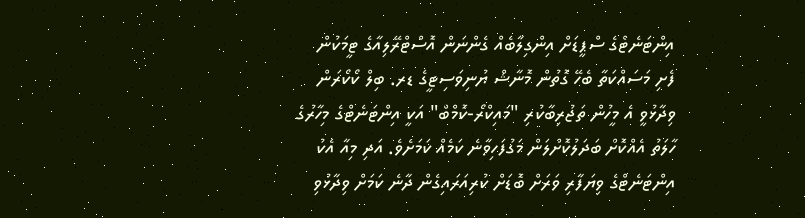އިންޓަނެޓްގެ ސްޕީޑަށް އިންގިލާބެއް ގެންނަން އޮސްޓްރޭލިއާގެ ޓީމަކުން ފެށި މަސައްކަތާ ބެހޭ ގޮތުން މޮނާޝް ޔުނިވަސިޓީގެ ޑރ. ބިލް ކޯކޯރަން ވިދާޅުވީ އެ މީހުން ތަޖުރިބާކުރި "މައިކްރޯ-ކޮމްބް" އަކީ އިންޓަނެޓްގެ މިހާރުގެ ހާލަތު އެއްކޮށް ބަދަލުކޮށްލަން މަގުފަހިވާނެ ކަމެއް ކަމަށެވެ. އަދި މިއާ އެކު އިންޓަނެޓްގެ ވިޔަފާރި ވަރަށް ބޮޑަށް ކުރިއަރައިގެން ދާނެ ކަމަށް ވިދާޅުވި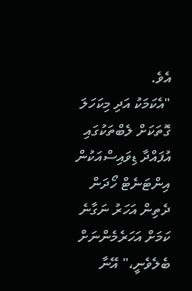އެވެ.
"އެކަމަކު އަދި މިކަހަލަ ގޮތަކަށް ލެބްތަކުގައި އުފައްދާ ޑިވައިސްއަކުން އިންޓަނެޓް ހޯދަން ދެތިން އަހަރު ނަގާނެ ކަމަށް އަހަރެމެންނަށް ބެލެވެނީ،" އޭނާ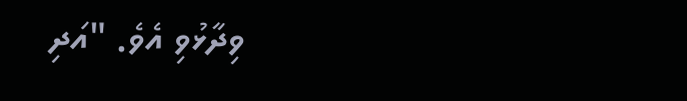ވިދާޅުވި އެވެ. "އަދި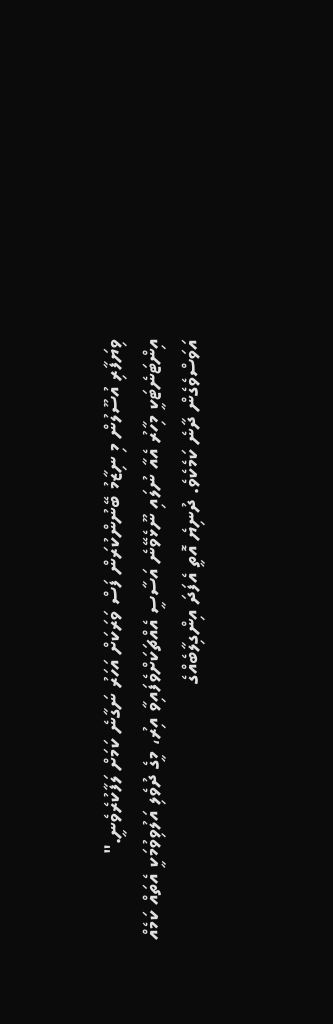ވިޔަފާރި އުސޫލުން މި ނިޒާމު ބޭނުންކުރަން ފަސް ވަރަކަށް އަހަރު ނަގާނެ ކަމަށް ލަފާކުރެވެނީ."
އިންޓަނެޓަކީ މިހާރު އެއާ ނުލައި ނޫޅެވޭނެ އަސާސީ އެއްޗަކަށްވެފައިވާ އިރު، މީގެ ދުވެލި އަލުވިވުމަކީ އެތައް ކަމެއް އަވަސްވެގެން ދާނެ ކަމެކެވެ. ދުނިޔެ އޮތީ އެފަދަ އިންގިލާބެއްގެ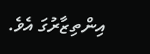އިންތިޒާރުގަ އެވެ.